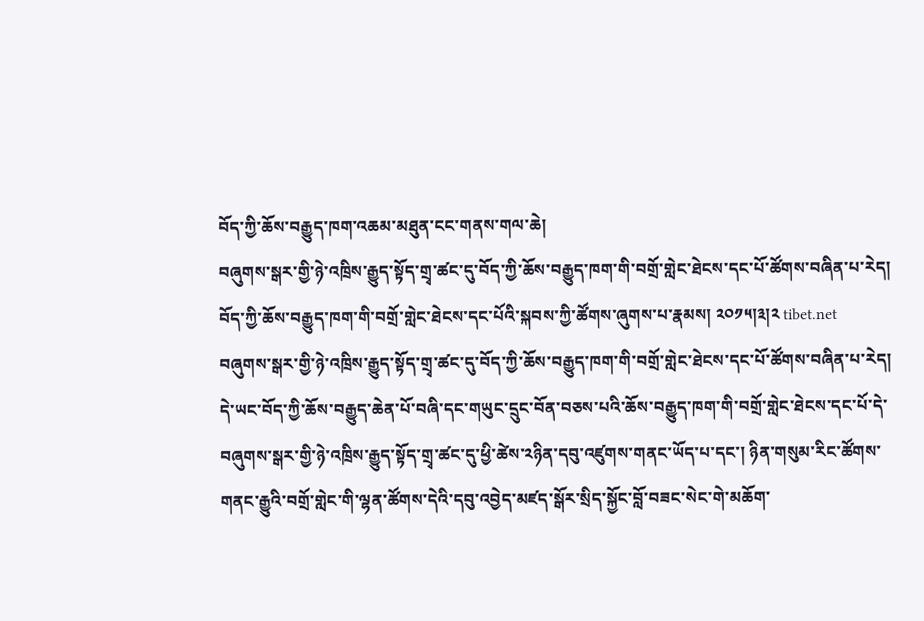བོད་ཀྱི་ཆོས་བརྒྱུད་ཁག་འཆམ་མཐུན་ངང་གནས་གལ་ཆེ།
བཞུགས་སྒར་གྱི་ཉེ་འཁྲིས་རྒྱུད་སྟོད་གྲྭ་ཚང་དུ་བོད་ཀྱི་ཆོས་བརྒྱུད་ཁག་གི་བགྲོ་གླེང་ཐེངས་དང་པོ་ཚོགས་བཞིན་པ་རེད།
བོད་ཀྱི་ཆོས་བརྒྱུད་ཁག་གི་བགྲོ་གླེང་ཐེངས་དང་པོའི་སྐབས་ཀྱི་ཚོགས་ཞུགས་པ་རྣམས། ༢༠༡༥།༣།༢ tibet.net
བཞུགས་སྒར་གྱི་ཉེ་འཁྲིས་རྒྱུད་སྟོད་གྲྭ་ཚང་དུ་བོད་ཀྱི་ཆོས་བརྒྱུད་ཁག་གི་བགྲོ་གླེང་ཐེངས་དང་པོ་ཚོགས་བཞིན་པ་རེད།
དེ་ཡང་བོད་ཀྱི་ཆོས་བརྒྱུད་ཆེན་པོ་བཞི་དང་གཡུང་དྲུང་བོན་བཅས་པའི་ཆོས་བརྒྱུད་ཁག་གི་བགྲོ་གླེང་ཐེངས་དང་པོ་དེ་བཞུགས་སྒར་གྱི་ཉེ་འཁྲིས་རྒྱུད་སྟོད་གྲྭ་ཚང་དུ་ཕྱི་ཚེས་༢ཉིན་དབུ་འཛུགས་གནང་ཡོད་པ་དང་། ཉིན་གསུམ་རིང་ཚོགས་གནང་རྒྱུའི་བགྲོ་གླེང་གི་ལྷན་ཚོགས་དེའི་དབུ་འབྱེད་མཛད་སྒོར་སྲིད་སྐྱོང་བློ་བཟང་སེང་གེ་མཆོག་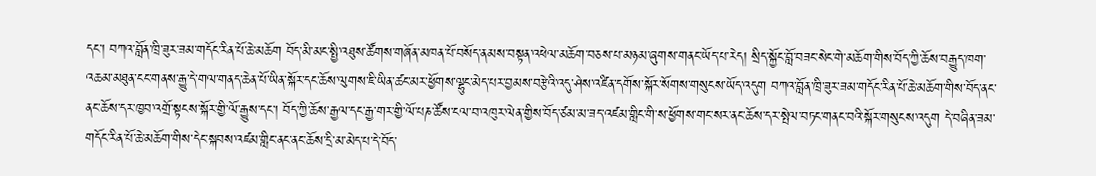དང་། བཀའ་བློན་ཁྲི་ཟུར་ཟམ་གདོང་རིན་པོ་ཆེ་མཆོག བོད་མི་མང་སྤྱི་འཐུས་ཚོགས་གཞོན་མཁན་པོ་བསོད་ནམས་བསྟན་འཕེལ་མཆོག་བཅས་པ་མཉམ་ཞུགས་གནང་ཡོད་པ་རེད། སྲིད་སྐྱོང་བློ་བཟང་སེང་གེ་མཆོག་གིས་བོད་ཀྱི་ཆོས་བརྒྱུད་ཁག་འཆམ་མཐུན་ངང་གནས་རྒྱུ་དེ་གལ་གནད་ཆེན་པོ་ཡིན་སྐོར་དང་ཆོས་ལུགས་ཇི་ཡིན་ཚང་མར་ཕྱོགས་ལྷུང་མེད་པར་བྱམས་བརྩེའི་འདུ་ཤེས་འཛིན་དགོས་སྐོར་སོགས་གསུངས་ཡོད་འདུག བཀའ་བློན་ཁྲི་ཟུར་ཟམ་གདོང་རིན་པོ་ཆེ་མཆོག་གིས་བོད་ནང་ནང་ཆོས་དར་ཁྱབ་འགྲོ་སྟངས་སྐོར་གྱི་ལོ་རྒྱུས་དང་། བོད་ཀྱི་ཆོས་རྒྱལ་དང་རྒྱ་གར་གྱི་ལོ་པཎ་ཚོས་ངལ་བ་འཁུར་ལེན་གྱིས་བོད་ཙམ་མ་ཟད་འཛམ་གླིང་གི་ས་ཕྱོགས་གང་སར་ནང་ཆོས་དར་སྤེལ་བཏང་གནང་བའི་སྐོར་གསུངས་འདུག དེ་བཞིན་ཟམ་གདོང་རིན་པོ་ཆེ་མཆོག་གིས་དེང་སྐབས་འཛམ་གླིང་ནང་ནང་ཆོས་དྲི་མ་མེད་པ་དེ་བོད་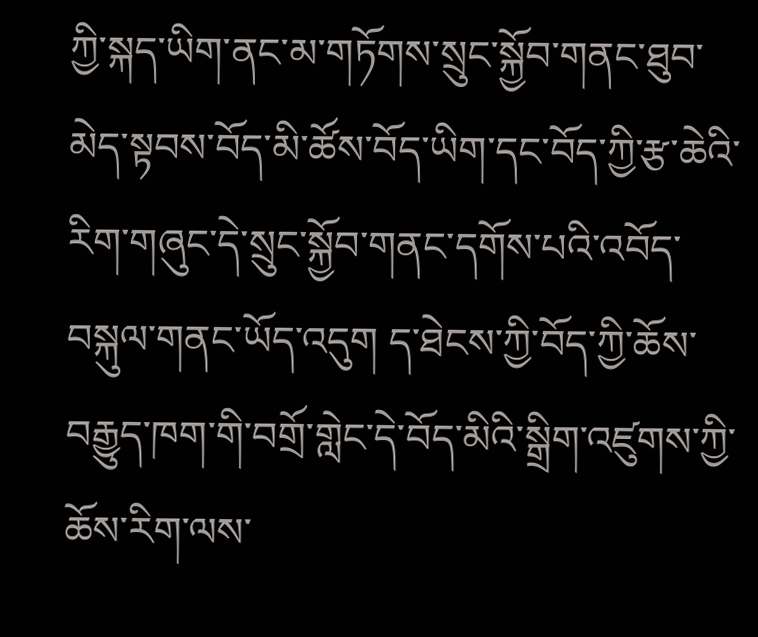ཀྱི་སྐད་ཡིག་ནང་མ་གཏོགས་སྲུང་སྐྱོབ་གནང་ཐུབ་མེད་སྟབས་བོད་མི་ཚོས་བོད་ཡིག་དང་བོད་ཀྱི་རྩ་ཆེའི་རིག་གཞུང་དེ་སྲུང་སྐྱོབ་གནང་དགོས་པའི་འབོད་བསྐུལ་གནང་ཡོད་འདུག ད་ཐེངས་ཀྱི་བོད་ཀྱི་ཆོས་བརྒྱུད་ཁག་གི་བགྲོ་གླེང་དེ་བོད་མིའི་སྒྲིག་འཛུགས་ཀྱི་ཆོས་རིག་ལས་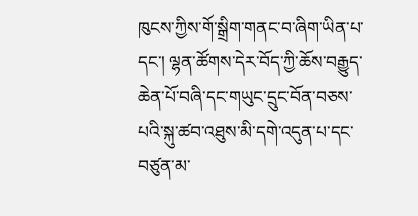ཁུངས་ཀྱིས་གོ་སྒྲིག་གནང་བ་ཞིག་ཡིན་པ་དང་། ལྷན་ཚོགས་དེར་བོད་ཀྱི་ཆོས་བརྒྱུད་ཆེན་པོ་བཞི་དང་གཡུང་དྲུང་བོན་བཅས་པའི་སྐུ་ཚབ་འཐུས་མི་དགེ་འདུན་པ་དང་བཙུན་མ་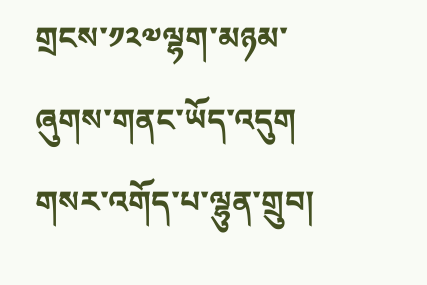གྲངས་༡༢༧ལྷག་མཉམ་ཞུགས་གནང་ཡོད་འདུག
གསར་འགོད་པ་ལྷུན་གྲུབ།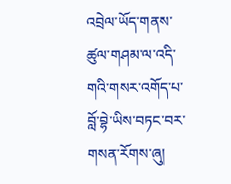འབྲེལ་ཡོད་གནས་ཚུལ་གཤམ་ལ་འདི་གའི་གསར་འགོད་པ་བློ་བྷེ་ཡིས་བཏང་བར་གསན་རོགས་ཞུ།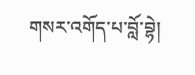གསར་འགོད་པ་བློ་བྷེ།